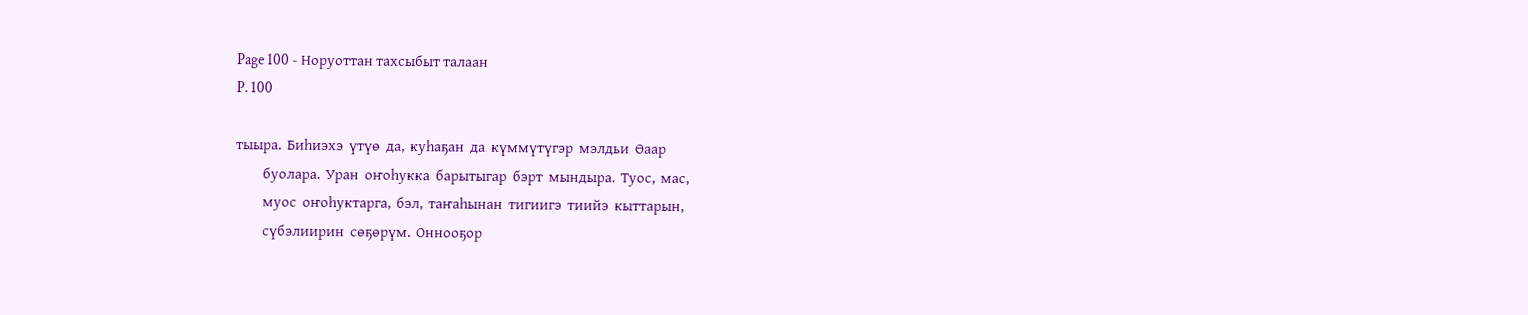Page 100 - Норуоттан тахсыбыт талаан
P. 100

тыыра.  Биһиэхэ  үтүө  да,  куһаҕан  да  күммүтүгэр  мэлдьи  Өаар
         буолара.  Уран  оҥоһукка  барытыгар  бэрт  мындыра.  Туос,  мас,
         муос  оҥоһуктарга,  бэл,  таҥаһынан  тигиигэ  тиийэ  кыттарын,
         сүбэлиирин  сөҕөрүм.  Оннооҕор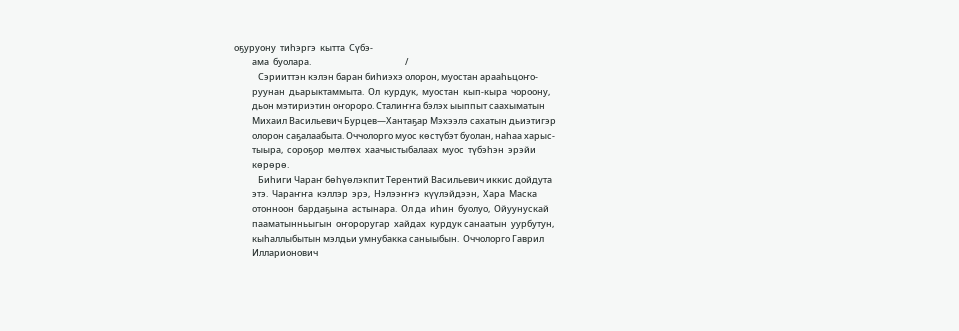оҕуруону  тиһэргэ  кытта  Сүбэ-
         ама  буолара.                                               /
            Сэрииттэн кэлэн баран биһиэхэ олорон, муостан арааһьцоҥо-
         руунан  дьарыктаммыта.  Ол  курдук,  муостан  кып-кыра  чороону,
         дьон мэтириэтин оҥороро. Сталиҥҥа бэлэх ыыппыт саахыматын
         Михаил Васильевич Бурцев—Хантаҕар Мэхээлэ сахатын дьиэтигэр
         олорон саҕалаабыта. Оччолорго муос көстүбэт буолан, наһаа харыс-
         тыыра,  сороҕор  мөлтөх  хаачыстыбалаах  муос  түбэһэн  эрэйи
         көрөрө.
            Биһиги Чараҥ бөһүөлэкпит Терентий Васильевич иккис дойдута
         этэ.  Чараҥҥа  кэллэр  эрэ,  Нэлээҥҥэ  күүлэйдээн,  Хара  Маска
         отонноон  бардаҕына  астынара.  Ол да  иһин  буолуо,  Ойуунускай
         пааматынньыгын  оҥороругар  хайдах  курдук санаатын  уурбутун,
         кыһаллыбытын мэлдьи умнубакка саныыбын.  Оччолорго Гаврил
         Илларионович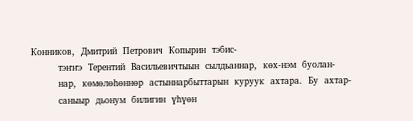Конников,  Дмитрий  Петрович  Копырин  тэбис-
         тэҥҥэ  Терентий  Васильевичтыын  сылдьаннар,  көх-нэм  буолан-
         нар,  көмөлөһөннөр  астыннарбыттарын  куруук  ахтара.  Бу  ахтар-
         саныыр  дьонум  билигин  үһүөн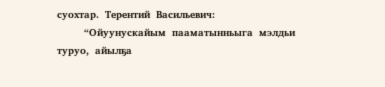суохтар.  Терентий  Васильевич:
         “Ойуунускайым  пааматынньыга  мэлдьи  туруо,  айылҕа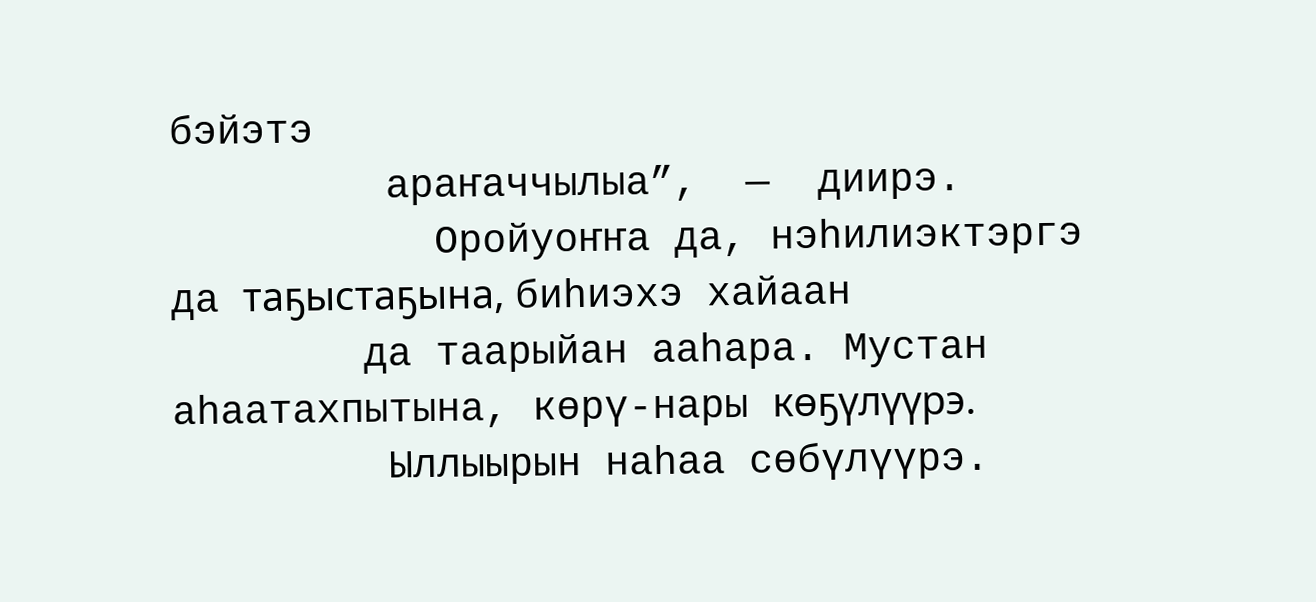бэйэтэ
         араҥаччылыа”,  —  диирэ.
           Оройуоҥҥа да, нэһилиэктэргэ да таҕыстаҕына, биһиэхэ хайаан
        да таарыйан ааһара. Мустан аһаатахпытына, көрү-нары көҕүлүүрэ.
         Ыллыырын наһаа сөбүлүүрэ.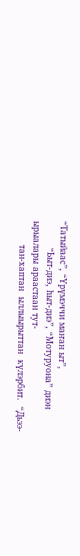“Татыйаас”, “Үрүмэччи маҥан ыт”,
         “Ьыт-диэ, һыт-диэ”, “Мотуруона” диэн ырыалары араастаан тут-
        тан-хаптан  ыллыырыттан  күлэрбит.  “Дьээ-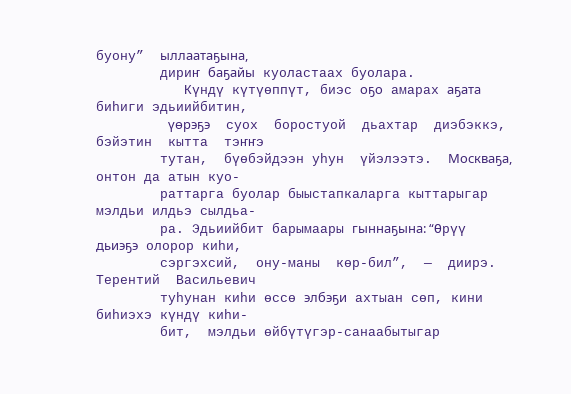буону”  ыллаатаҕына,
        дириҥ баҕайы куоластаах буолара.
           Күндү күтүөппүт, биэс оҕо амарах аҕата биһиги эдьиийбитин,
         үөрэҕэ  суох  боростуой  дьахтар  диэбэккэ,  бэйэтин  кытта  тэҥҥэ
        тутан,  бүөбэйдээн уһун  үйэлээтэ.  Москваҕа,  онтон да атын куо-
        раттарга буолар быыстапкаларга кыттарыгар мэлдьи илдьэ сылдьа-
        ра. Эдьиийбит барымаары гыннаҕына: “Өрүү дьиэҕэ олорор киһи,
        сэргэхсий,  ону-маны  көр-бил”,  —  диирэ.  Терентий  Васильевич
        туһунан киһи өссө элбэҕи ахтыан сөп, кини биһиэхэ күндү киһи-
        бит,  мэлдьи өйбүтүгэр-санаабытыгар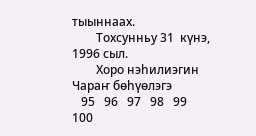тыыннаах.
        Тохсунньу 31  күнэ,  1996 сыл.
        Хоро нэһилиэгин Чараҥ бөһүөлэгэ
   95   96   97   98   99   100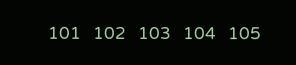101   102   103   104   105